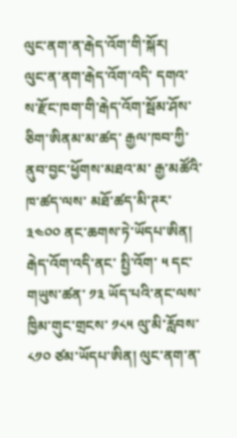ལུང་ནག་ན་རྒེད་འོག་གི་སྐོར།
ལུང་ན་ནག་རྒེད་འོག་འདི་ དགའ་ས་རྫོང་ཁག་གི་རྒེད་འོག་སྦོམ་ཤོས་ཅིག་ཨིནམ་མ་ཚད་ རྒྱལ་ཁབ་ཀྱི་ནུབ་བྱང་ཕྱོགས་མཐའ་མ་ རྒྱ་མཚོའི་ཁ་ཚད་ལས་ མཐོ་ཚད་མི་ཊར་ ༣༤༠༠ ནང་ཆགས་ཏེ་ཡོདཔ་ཨིན། རྒེད་འོག་འདི་ནང་ སྤྱི་འོག་ ༥ དང་ གཡུས་ཚན་ ༡༣ ཡོད་པའི་ནང་ལས་ ཁྱིམ་གུང་གྲངས་ ༡༨༥ ལུ་མི་རློབས་ ༨༡༠ ཙམ་ཡོདཔ་ཨིན། ལུང་ནག་ན་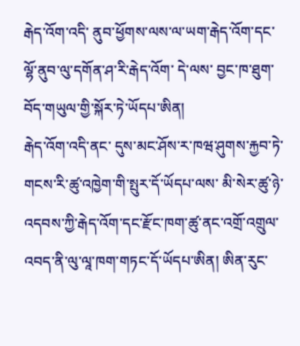རྒེད་འོག་འདི་ ནུབ་ཕྱོགས་ལས་ལ་ཡག་རྒེད་འོག་དང་ ལྷོ་ནུབ་ལུ་དགོན་ཤ་རི་རྒེད་འོག་ དེ་ལས་ བྱང་ཁ་ཐུག་བོད་གཡུལ་གྱི་སྐོར་ཏེ་ཡོདཔ་ཨིན།
རྒེད་འོག་འདི་ནང་ དུས་མང་ཤོས་ར་ཁཝ་ཤུགས་རྐྱབ་ཏེ་ གངས་རི་ཚུ་འཁྱེག་གི་སྤུར་དོ་ཡོདཔ་ལས་ མི་སེར་ཚུ་ཉེ་འདབས་ཀྱི་རྒེད་འོག་དང་རྫོང་ཁག་ཚུ་ནང་འགྲོ་འགྲུལ་འབད་ནི་ལུ་ལཱ་ཁག་གཏང་དོ་ཡོདཔ་ཨིན། ཨིན་རུང་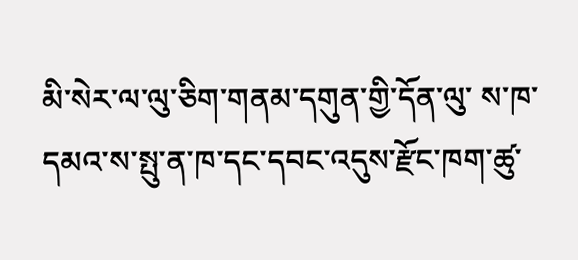མི་སེར་ལ་ལུ་ཅིག་གནམ་དགུན་གྱི་དོན་ལུ་ ས་ཁ་དམའ་ས་སྤུ་ན་ཁ་དང་དབང་འདུས་རྫོང་ཁག་ཚུ་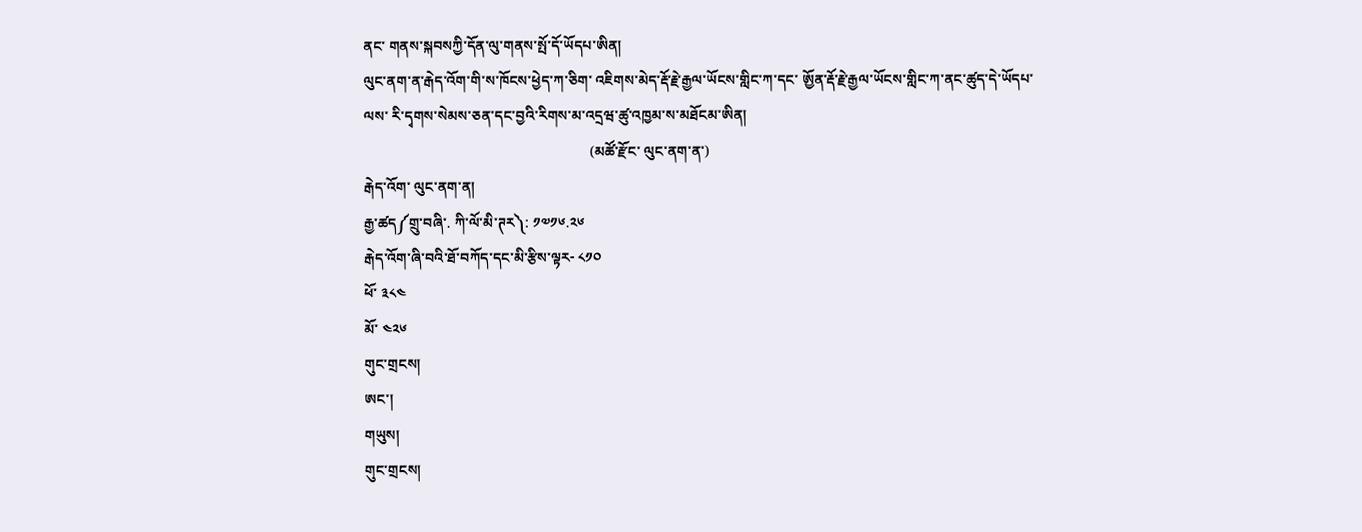ནང་ གནས་སྐབསཀྱི་དོན་ལུ་གནས་སྤོ་དོ་ཡོདཔ་ཨིན།
ལུང་ནག་ན་རྒེད་འོག་གི་ས་ཁོངས་ཕྱེད་ཀ་ཅིག་ འཇིགས་མེད་རྡོ་རྗེ་རྒྱལ་ཡོངས་གླིང་ཀ་དང་ ཨྱོན་རྡོ་རྗེ་རྒྱལ་ཡོངས་གླིང་ཀ་ནང་ཚུད་དེ་ཡོདཔ་ལས་ རི་དྭགས་སེམས་ཅན་དང་བྱའི་རིགས་མ་འདྲཝ་ཚུ་འཁྱམ་ས་མཐོངམ་ཨིན།
                                                              (མཚོ་རྫོང་ ལུང་ནག་ན་)
རྒེད་འོག་ ལུང་ནག་ན།
རྒྱ་ཚད༼གྲུ་བཞི་. ཀི་ལོ་མི་ཊར༽: ༡༧༡༦.༢༦
རྒེད་འོག་ཞི་བའི་ཐོ་བཀོད་དང་མི་རྩིས་ལྟར- ༨༡༠
ཕོ་ ༣༨༤
མོ་ ༤༢༦
གུང་གྲངས།
ཨང་།
གཡུས།
གུང་གྲངས།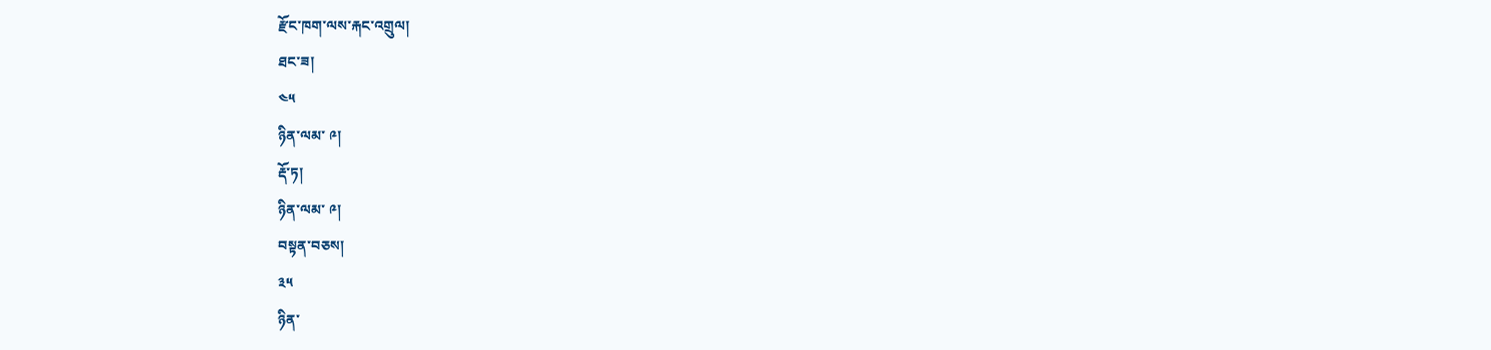རྫོང་ཁག་ལས་རྐང་འགྲུལ།
ཐང་ཟ།
༤༥
ཉིན་ལམ་ ༩།
རྡོ་ཏ།
ཉིན་ལམ་ ༩།
བསྟན་བཅས།
༣༥
ཉིན་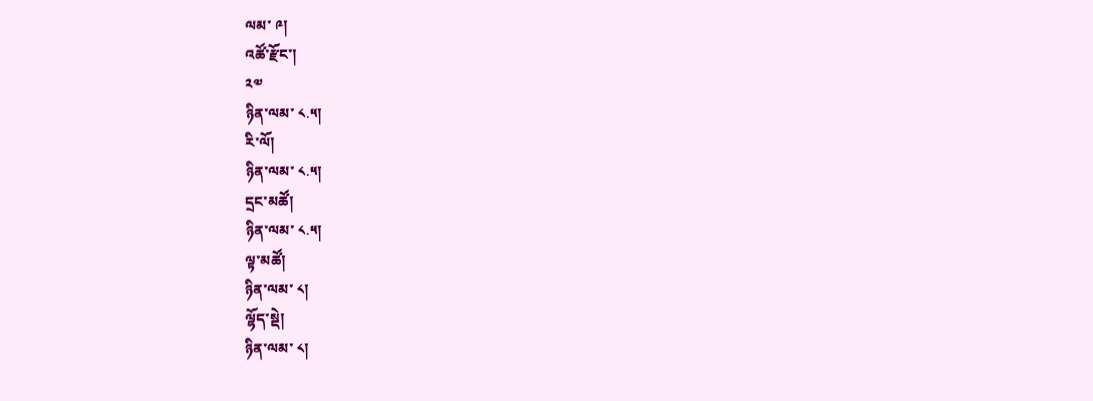ལམ་ ༩།
འཚོ་རྫོང་།
༢༧
ཉིན་ལམ་ ༨.༥།
རི་ལོ།
ཉིན་ལམ་ ༨.༥།
དྲང་མཚོ།
ཉིན་ལམ་ ༨.༥།
ལྟ་མཚོ།
ཉིན་ལམ་ ༨།
ལྷོད་སྡེ།
ཉིན་ལམ་ ༨།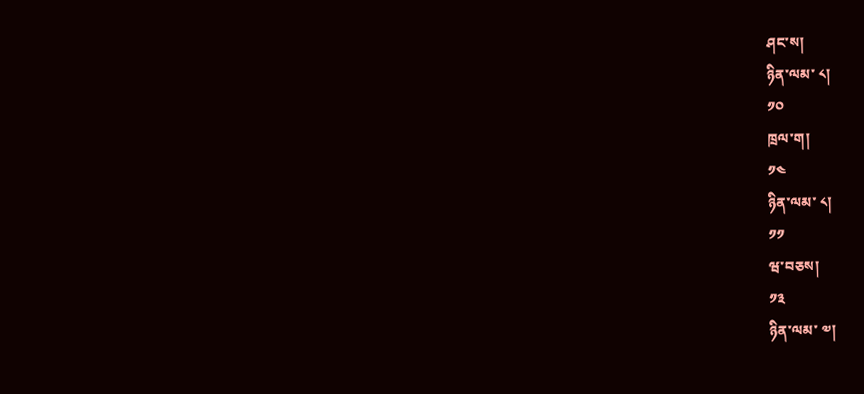ཤང་ས།
ཉིན་ལམ་ ༨།
༡༠
ཁྲལ་ག།
༡༤
ཉིན་ལམ་ ༨།
༡༡
ཝ་བཅས།
༡༣
ཉིན་ལམ་ ༧།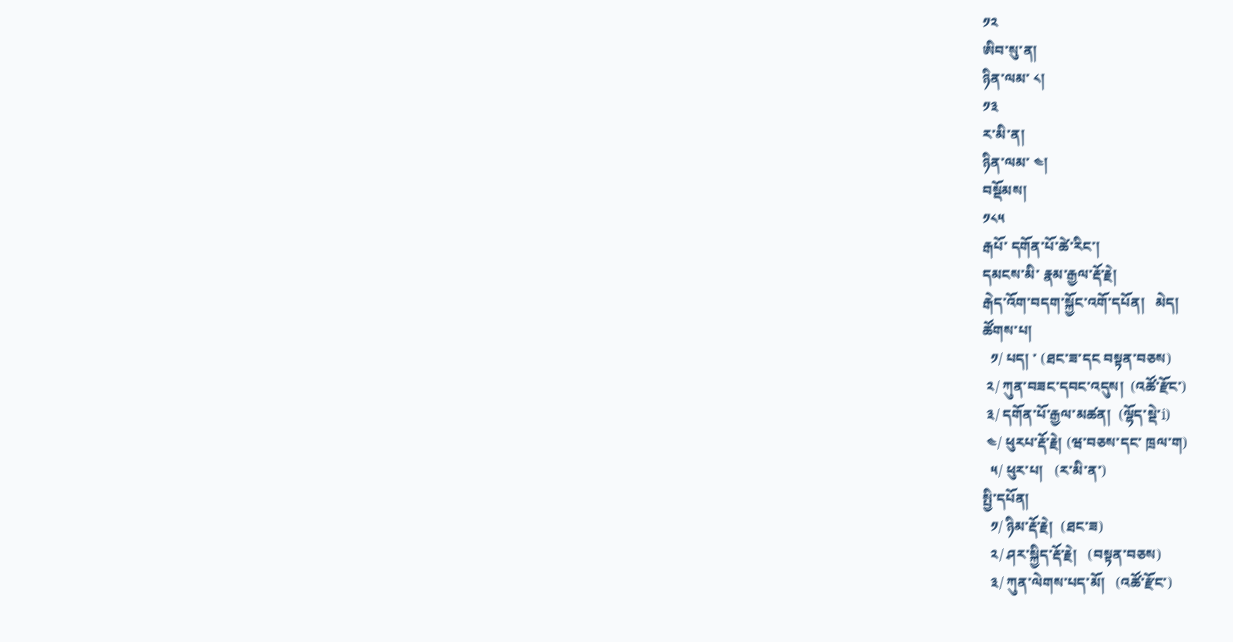༡༢
ཨིབ་སུ་ན།
ཉིན་ལམ་ ༨།
༡༣
ར་མི་ན།
ཉིན་ལམ་ ༤།
བསྡོམས།
༡༨༥
རྒཔོ་ དགོན་པོ་ཚེ་རིང་།
དམངས་མི་ རྣམ་རྒྱལ་རྡོ་རྗེ།
རྒེད་འོག་བདག་སྐྱོང་འགོ་དཔོན།   མེད།
ཚོགས་པ།
  ༡/ པད། ་ (ཐང་ཟ་དང བསྟན་བཅས)
 ༢/ ཀུན་བཟང་དབང་འདུས།  (འཚོ་རྫོང་)
 ༣/ དགོན་པོ་རྒྱལ་མཚན།  (ལྷོད་སྡེ་i)
 ༤/ ཕུརཔ་རྡོ་རྗེ། (ཝ་བཅས་དང་ ཁྲལ་ག)
  ༥/ ཕུར་པ།   (ར་མི་ན་)
སྤྱི་དཔོན།
  ༡/ ཉིམ་རྡོ་རྗེ།  (ཐང་ཟ)
  ༢/ ཤར་སྐྱིད་རྡོ་རྗེ།   (བསྟན་བཅས)
  ༣/ ཀུན་ལེགས་པད་མོ།   (འཚོ་རྫོང་)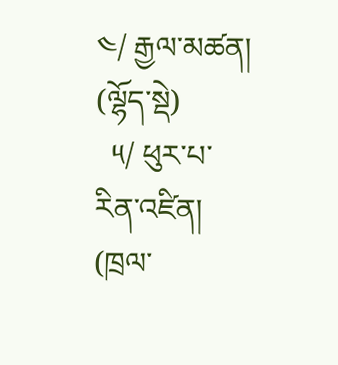༤/ རྒྱལ་མཚན།   (ལྷོད་སྡེ)
  ༥/ ཕུར་པ་རིན་འཛིན།   (ཁྲལ་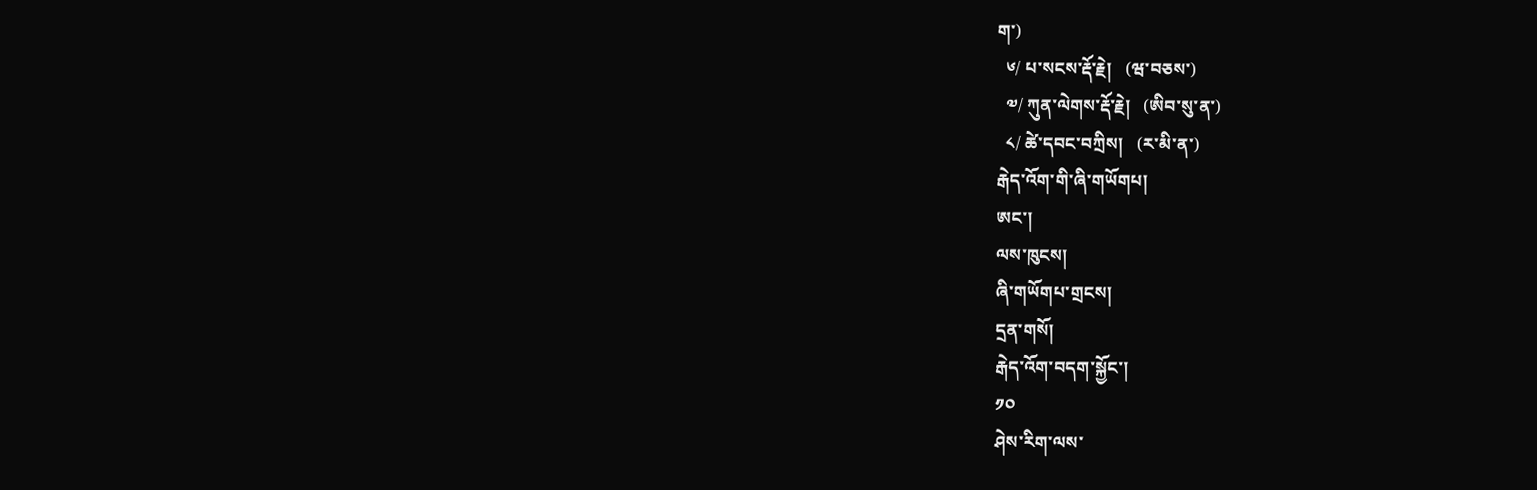ག་)
  ༦/ པ་སངས་རྡོ་རྗེ།   (ཝ་བཅས་)
  ༧/ ཀུན་ལེགས་རྡོ་རྗེ།   (ཨིབ་སུ་ན་)
  ༨/ ཚེ་དབང་བཀྲིས།   (ར་མི་ན་)
རྒེད་འོག་གི་ཞི་གཡོགཔ།
ཨང་།
ལས་ཁུངས།
ཞི་གཡོགཔ་གྲངས།
དྲན་གསོ།
རྒེད་འོག་བདག་སྐྱོང་།
༡༠
ཤེས་རིག་ལས་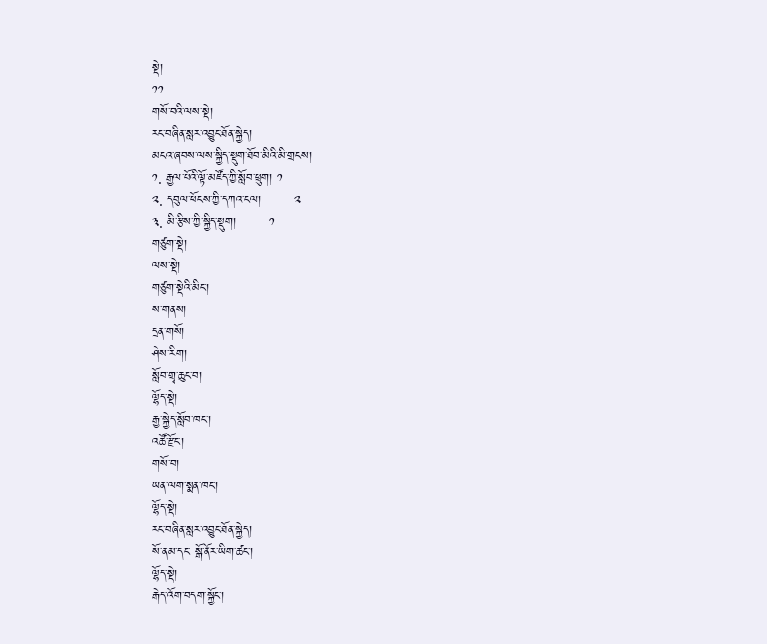སྡེ།
༡༡
གསོ་བའི་ལས་སྡེ།
རང་བཞིན་སླར་འབྱུང་ཐོན་སྐྱེད།
མངའ་ཞབས་ལས་སྐྱིད་སྡུག་ཐོབ་མིའི་མི་གྲངས།
༡. རྒྱལ་པོའི་ལྟོ་མཛོད་ཀྱི་སློབ་ཕྲུག། ༡
༢. དབུལ་ཕོངས་ཀྱི་དཀའ་ངལ།        ༢
༣. མི་རྩིས་ཀྱི་སྐྱིད་སྡུག།        ༡
གཙུག་སྡེ།
ལས་སྡེ།
གཙུག་སྡེའི་མིང་།
ས་གནས།
དྲན་གསོ།
ཤེས་རིག།
སློབ་གྲྭ་ཆུང་བ།
ལྷོད་སྡེ།
རྒྱ་སྐྱེད་སློབ་ཁང་།
འཚོ་རྫོང་།
གསོ་བ།
ཡན་ལག་སྨན་ཁང་།
ལྷོད་སྡེ།
རང་བཞིན་སླར་འབྱུང་ཐོན་སྐྱེད།
སོ་ནམ་དང་ སྒོ་ནོར་ཡིག་ཚང་།
ལྷོད་སྡེ།
རྒེད་འོག་བདག་སྐྱོང་།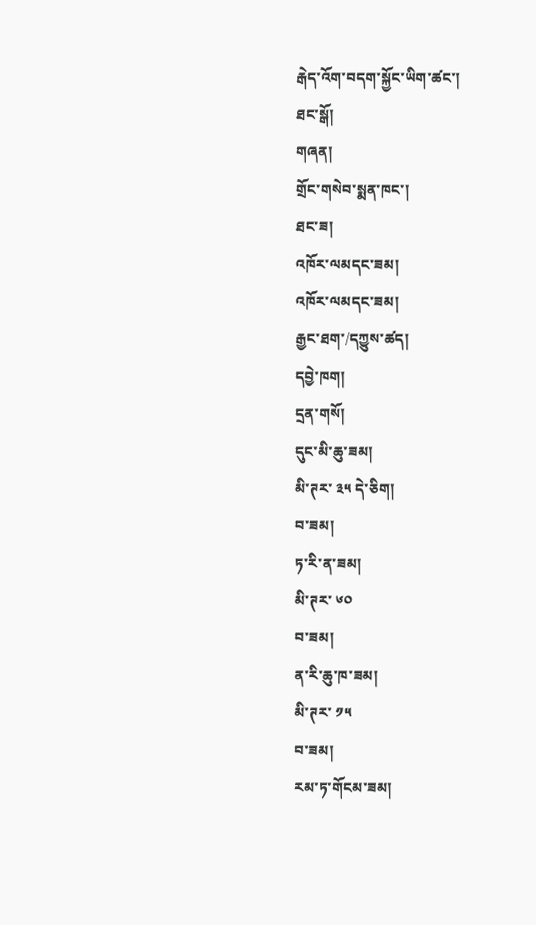རྒེད་འོག་བདག་སྐྱོང་ཡིག་ཚང་།
ཐང་སྒོ།
གཞན།
གྲོང་གསེབ་སྨན་ཁང་།
ཐང་ཟ།
འཁོར་ལམདང་ཟམ།
འཁོར་ལམདང་ཟམ།
རྒྱང་ཐག་/དཀྱུས་ཚད།
དབྱེ་ཁག།
དྲན་གསོ།
དུང་མི་ཆུ་ཟམ།
མི་ཊར་ ༣༥ དེ་ཅིག།
བ་ཟམ།
ཏ་རི་ན་ཟམ།
མི་ཊར་ ༦༠
བ་ཟམ།
ན་རི་ཆུ་ཁ་ཟམ།
མི་ཊར་ ༡༥
བ་ཟམ།
རམ་ཏ་གོངམ་ཟམ།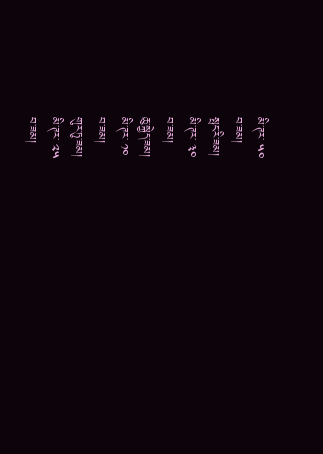མི་ཊར་ ༥༠
བ་ཟམ།
སྤང་རི་ཟམ།
མི་ཊར་ ༣༠
བ་ཟམ།
ཆུ་སྐྱེད་ཟམ།
མི་ཊར་ ༡༠
བ་ཟམ།
གུར་ཏུ་ཟམ།
མི་ཊར་ ༢༥
བ་ཟམ།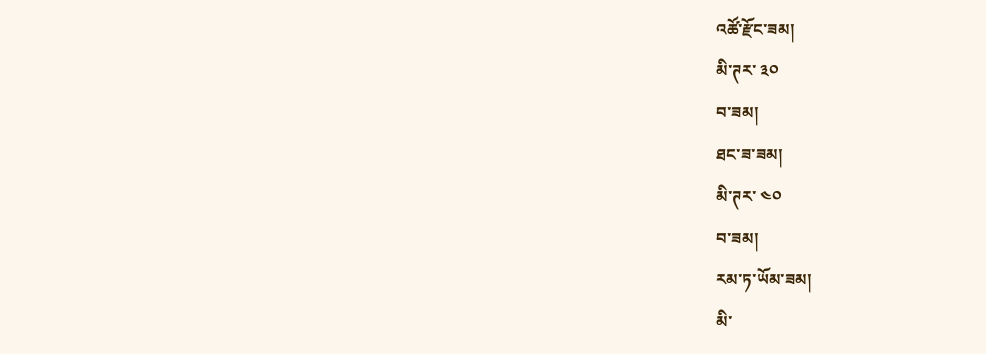འཚོ་རྫོང་ཟམ།
མི་ཊར་ ༣༠
བ་ཟམ།
ཐང་ཟ་ཟམ།
མི་ཊར་ ༤༠
བ་ཟམ།
རམ་ཏ་ཡོམ་ཟམ།
མི་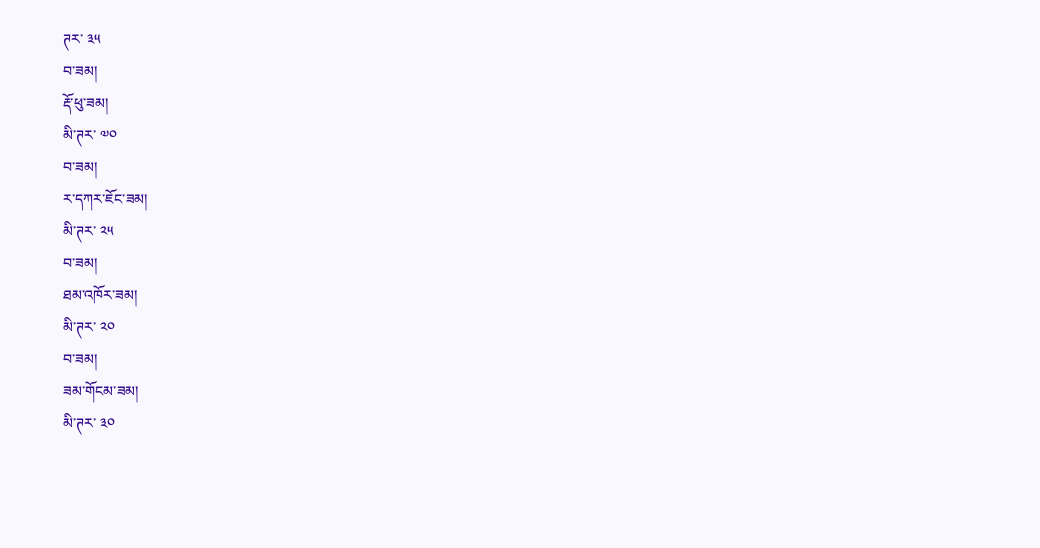ཊར་ ༣༥
བ་ཟམ།
རྡོ་ཕུ་ཟམ།
མི་ཊར་ ༧༠
བ་ཟམ།
ར་དཀར་ཇོང་ཟམ།
མི་ཊར་ ༢༥
བ་ཟམ།
ཐམ་འཁོར་ཟམ།
མི་ཊར་ ༢༠
བ་ཟམ།
ཟམ་གོངམ་ཟམ།
མི་ཊར་ ༣༠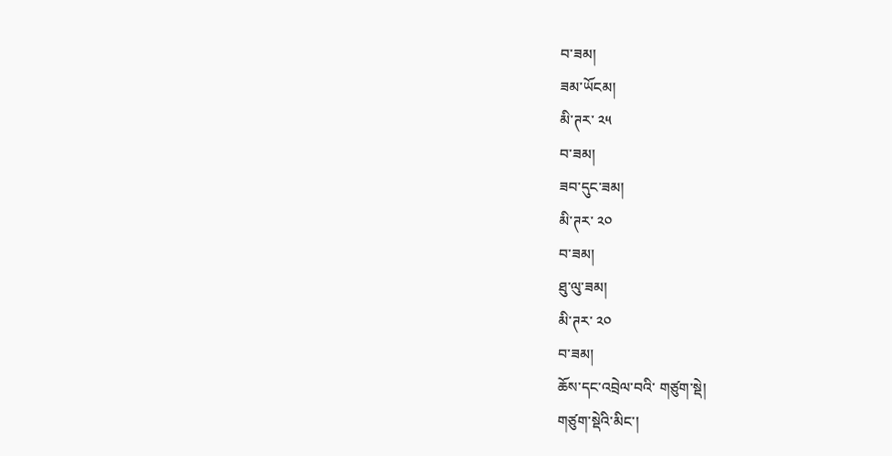བ་ཟམ།
ཟམ་ཡོངམ།
མི་ཊར་ ༢༥
བ་ཟམ།
ཟབ་དུང་ཟམ།
མི་ཊར་ ༢༠
བ་ཟམ།
ཐུ་ལུ་ཟམ།
མི་ཊར་ ༢༠
བ་ཟམ།
ཆོས་དང་འབྲེལ་བའི་ གཙུག་སྡེ།
གཙུག་སྡེའི་མིང་།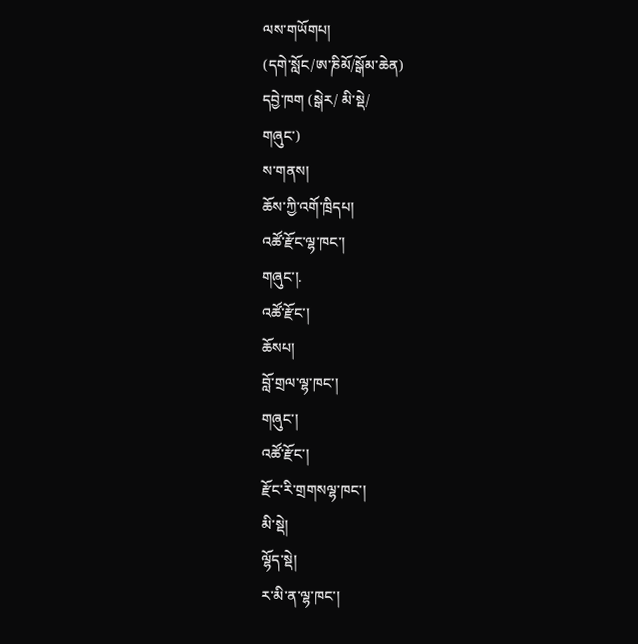ལས་གཡོགཔ།
(དགེ་སློང/ཨ་ཎིམོ/སྒོམ་ཆེན)
དབྱེ་ཁག (སྒེར/ མི་སྡེ/
གཞུང་)
ས་གནས།
ཆོས་ཀྱི་འགོ་ཁྲིདཔ།
འཚོ་རྫོང་ལྷ་ཁང་།
གཞུང་།.
འཚོ་རྫོང་།
ཆོསཔ།
བློ་གྲལ་ལྷ་ཁང་།
གཞུང་།
འཚོ་རྫོང་།
རྫོང་རི་གྲགསལྷ་ཁང་།
མི་སྡེ།
ལྷོད་སྡེ།
ར་མི་ན་ལྷ་ཁང་།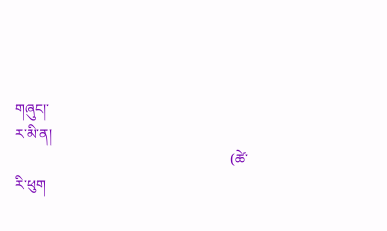གཞུང།་
ར་མི་ན།
                                                           (ཚེ་རི་ཕུག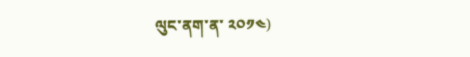ལུང་ནག་ན་ ༢༠༡༤)